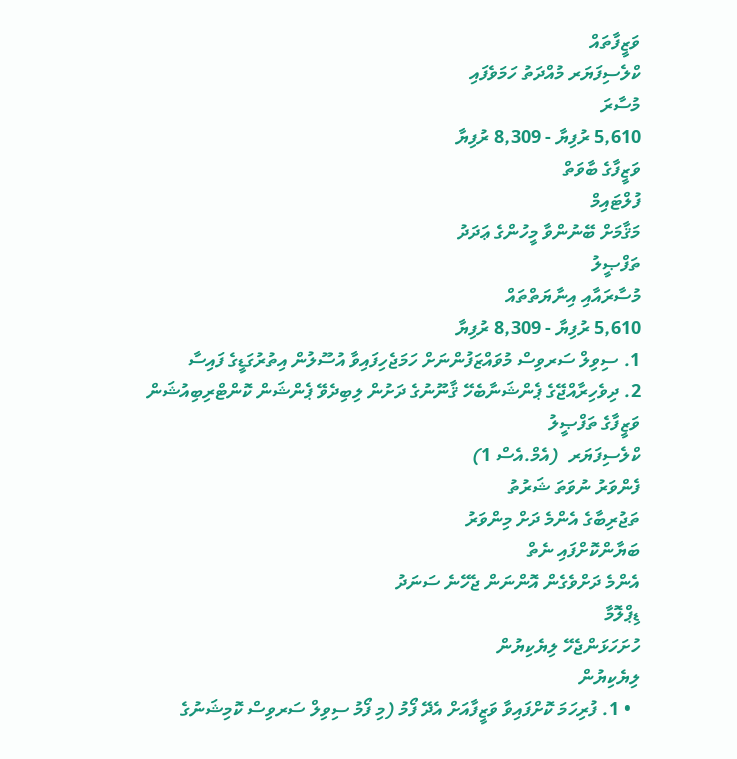ވަޒީފާތައް
ކްލެސިފަޔަރ މުއްދަތު ހަމަވެފައި
މުސާރަ
5,610 ރުފިޔާ - 8,309 ރުފިޔާ
ވަޒީފާގެ ބާވަތް
ފުލްޓައިމް
މަޤާމަށް ބޭނުންވާ މީހުންގެ ޢަދަދު
ތަފްޞީލު
މުސާރައާއި އިނާޔަތްތައް
5,610 ރުފިޔާ - 8,309 ރުފިޔާ
1. ސިވިލް ސަރވިސް މުވައްޒަފުންނަށް ހަމަޖެހިފައިވާ އުސޫލުން އިތުރުގަޑީގެ ފައިސާ
2. ދިވެހިރާއްޖޭގެ ޕެންޝަނާބެހޭ ޤާނޫނުގެ ދަށުން ލިބިދެވޭ ޕެންޝަން ކޮންޓްރިބިއުޝަން
ވަޒީފާގެ ތަފްޞީލު
ކްލެސިފަޔަރ  (އެމް.އެސް 1)
ފެންވަރު ނުވަތަ ޝަރުތު
ތަޖުރިބާގެ އެންމެ ދަށް މިންވަރު
ބަޔާންކޮށްފައި ނެތް
އެންމެ ދަށްވެގެން އޮންނަން ޖެހޭނެ ސަނަދު
ޑިޕްލޮމާ
ހުށަހަޅަންޖެހޭ ލިޔެކިޔުން
ލިޔެކިޔުން
  • 1. ފުރިހަމަ ކޮށްފައިވާ ވަޒީފާއަށް އެދޭ ފޯމު (މި ފޯމު ސިވިލް ސަރވިސް ކޮމިޝަނުގެ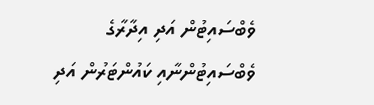ވެބްސައިޓުން އަދި އިދާރާގެ ވެބްސައިޓުންނާއި ކައުންޓަރުން އަދި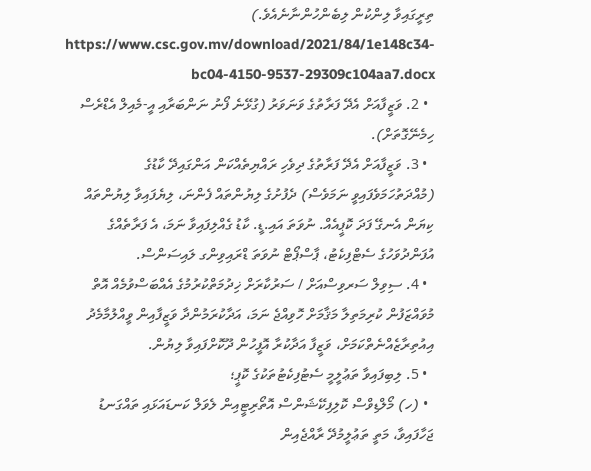ތިރީގައިވާ ލިންކުން ލިބެންހުންނާނެއެވެ.) https://www.csc.gov.mv/download/2021/84/1e148c34-bc04-4150-9537-29309c104aa7.docx
  • 2. ވަޒީފާއަށް އެދޭ ފަރާތުގެ ވަނަވަރު (ގުޅޭނެ ފޯނު ނަންބަރާއި އީ-މެއިލް އެޑްރެސް ހިމެނޭގޮތަށް).
  • 3. ވަޒީފާއަށް އެދޭ ފަރާތުގެ ދިވެހި ރައްޔިތެއްކަން އަންގައިދޭ ކާޑުގެ (މުއްދަތުހަމަވެފައިވީ ނަމަވެސް) ދެފުށުގެ ލިޔުންތައް ފެންނަ، ލިޔެފައިވާ ލިޔުންތައް ކިޔަން އެނގޭ ފަދަ ކޮޕީއެއް. ނުވަތަ އައި.ޑީ. ކާޑު ގެއްލިފައިވާ ނަމަ، އެ ފަރާތެއްގެ އުފަންދުވަހުގެ ސެޓްފިކެޓު، ޕާސްޕޯޓް ނުވަތަ ޑްރައިވިންގ ލައިސަންސް.
  • 4. ސިވިލް ސަރވިސްއަށް / ސަރުކާރަށް ޚިދުމަތްކުރުމުގެ އެއްބަސްވުމެއް އޮތް މުވައްޒަފުން ކުރިމަތިލާ މަޤާމަށް ހޮވިއްޖެ ނަމަ، އަދާކުރަމުންދާ ވަޒީފާއިން ވީއްލުމާމެދު އިއުތިރާޒެއްނެތްކަމަށް، ވަޒީފާ އަދާކުރާ އޮފީހުން ދޫކޮށްފައިވާ ލިޔުން.
  • 5. ލިބިފައިވާ ތަޢުލީމީ ސެޓުފިކެޓުތަކުގެ ކޮޕީ؛
  • (ހ) މޯލްޑިވްސް ކޮލިފިކޭޝަންސް އޮތޯރިޓީއިން ލެވަލް ކަނޑައަޅައި ތައްގަނޑު ޖަހާފައިވާ، މަތީ ތަޢުލީމުދޭ ރާއްޖެއިން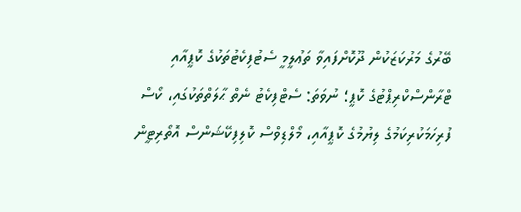ބޭރުގެ މަރުކަޒަކުން ދޫކޮށްފައިވާ ތަޢުލީމީ ސެޓުފިކެޓުތަކުގެ ކޮޕީއާއި ޓްރާންސްކްރިޕްޓުގެ ކޮޕީ؛ ނުވަތަ: ސެޓްފިކެޓު ނެތް ޙާލަތްތަކުގައި، ކޯސް ފުރިހަމަކުރިކަމުގެ ލިޔުމުގެ ކޮޕީއާއި، މޯލްޑިވްސް ކޮލިފިކޭޝަންސް އޮތޯރިޓީން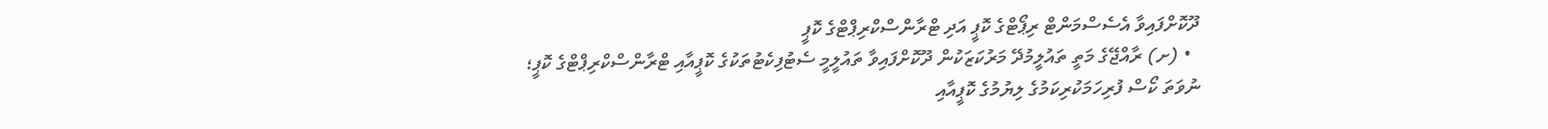ދޫކޮށްފައިވާ އެސެސްމަންޓް ރިޕޯޓްގެ ކޮޕީ އަދި ޓްރާންސްކްރިޕްޓްގެ ކޮޕީ
  • (ށ) ރާއްޖޭގެ މަތީ ތައުލީމުދޭ މަރުކަޒަކުން ދޫކޮށްފައިވާ ތައުލީމީ ސެޓުފިކެޓުތަކުގެ ކޮޕީއާއި ޓްރާންސްކްރިޕްޓްގެ ކޮޕީ؛ ނުވަތަ ކޯސް ފުރިހަމަކުރިކަމުގެ ލިޔުމުގެ ކޮޕީއާއި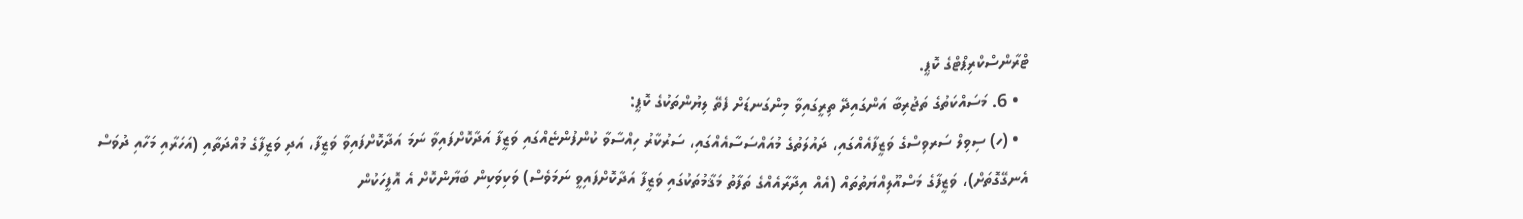ޓްރާންސްކްރިޕްޓްގެ ކޮޕީ.
  • 6. މަސައްކަތުގެ ތަޖުރިބާ އަންގައިދޭ ތިރީގައިވާ މިންގަނޑަށް ފެތޭ ލިޔުންތަކުގެ ކޮޕީ:
  • (ހ) ސިވިލް ސަރވިސްގެ ވަޒީފާއެއްގައި، ދައުލަތުގެ މުއައްސަސާއެއްގައި، ސަރުކާރު ހިއްސާވާ ކުންފުންޏެއްގައި ވަޒީފާ އަދާކޮށްފައިވާ ނަމަ އަދާކޮށްފައިވާ ވަޒީފާ، އަދި ވަޒީފާގެ މުއްދަތާއި (އަހަރާއި މަހާއި ދުވަސް އެނގޭގޮތަށް)، ވަޒީފާގެ މަސްއޫލިއްޔަތުތައް (އެއް އިދާރާއެއްގެ ތަފާތު މަޤާމުތަކުގައި ވަޒީފާ އަދާކޮށްފައިވީ ނަމަވެސް) ވަކިވަކިން ބަޔާންކޮށް އެ އޮފީހަކުން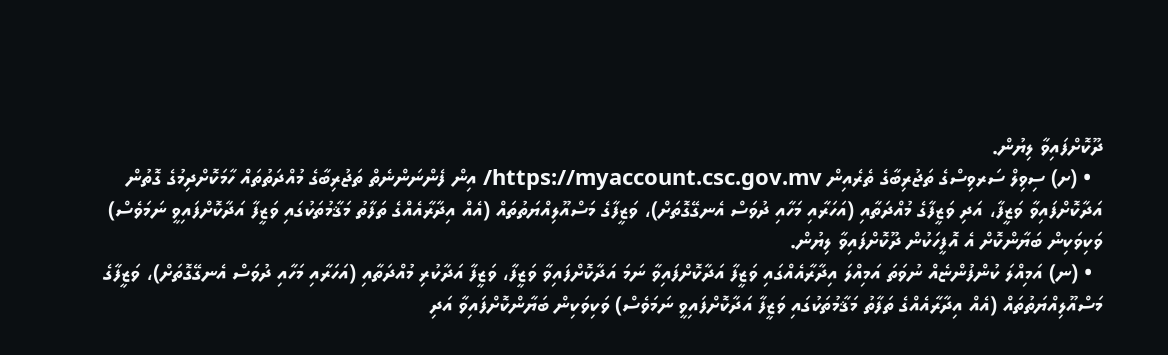ދޫކޮށްފައިވާ ލިޔުން.
  • (ށ) ސިވިލް ސަރވިސްގެ ތަޖުރިބާގެ ތެރެއިން https://myaccount.csc.gov.mv/ އިން ފެންނަންނެތް ތަޖުރިބާގެ މުއްދަތުތައް ހާމަކޮށްދިމުގެ ގޮތުން އަދާކޮށްފައިވާ ވަޒީފާ، އަދި ވަޒީފާގެ މުއްދަތާއި (އަހަރާއި މަހާއި ދުވަސް އެނގޭގޮތަށް)، ވަޒީފާގެ މަސްއޫލިއްޔަތުތައް (އެއް އިދާރާއެއްގެ ތަފާތު މަޤާމުތަކުގައި ވަޒީފާ އަދާކޮށްފައިވީ ނަމަވެސް) ވަކިވަކިން ބަޔާންކޮށް އެ އޮފީހަކުން ދޫކޮށްފައިވާ ލިޔުން.
  • (ނ) އަމިއްލަ ކުންފުންޏެއް ނުވަތަ އަމިއްލަ އިދާރާއެއްގައި ވަޒީފާ އަދާކޮށްފައިވާ ނަމަ އަދާކޮށްފައިވާ ވަޒީފާ، ވަޒީފާ އަދާކުރި މުއްދަތާއި (އަހަރާއި މަހާއި ދުވަސް އެނގޭގޮތަށް)، ވަޒީފާގެ މަސްއޫލިއްޔަތުތައް (އެއް އިދާރާއެއްގެ ތަފާތު މަޤާމުތަކުގައި ވަޒީފާ އަދާކޮށްފައިވީ ނަމަވެސް) ވަކިވަކިން ބަޔާންކޮށްފައިވާ އަދި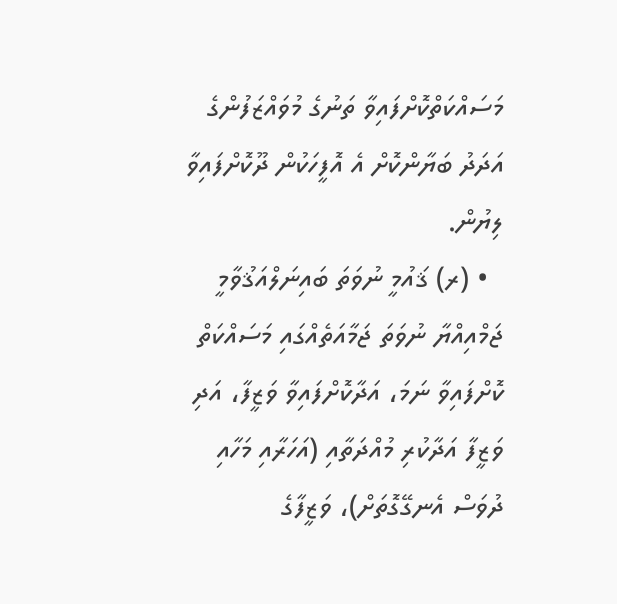މަސައްކަތްކޮށްފައިވާ ތަނުގެ މުވައްޒަފުންގެ އަދަދު ބަޔާންކޮށް އެ އޮފީހަކުން ދޫކޮށްފައިވާ ލިޔުން.
  • (ރ) ޤައުމީ ނުވަތަ ބައިނަލްއަޤުވާމީ ޖަމްއިއްޔާ ނުވަތަ ޖަމާއަތެއްގައި މަސައްކަތް ކޮށްފައިވާ ނަމަ، އަދާކޮށްފައިވާ ވަޒީފާ، އަދި ވަޒީފާ އަދާކުރި މުއްދަތާއި (އަހަރާއި މަހާއި ދުވަސް އެނގޭގޮތަށް)، ވަޒީފާގެ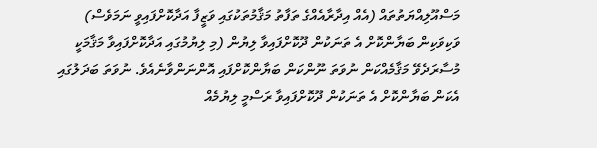މަސްއޫލިއްޔަތުތައް (އެއް އިދާރާއެއްގެ ތަފާތު މަޤާމުތަކުގައި ވަޒީފާ އަދާކޮށްފައިވީ ނަމަވެސް) ވަކިވަކިން ބަޔާންކޮށް އެ ތަނަކުން ދޫކޮށްފައިވާ ލިޔުން (މި ލިޔުމުގައި އަދާކޮށްފައިވާ މަޤާމަކީ މުސާރަދެވޭ މަޤާމެއްކަން ނުވަތަ ނޫންކަން ބަޔާންކޮށްފައި އޮންނަންވާނެއެވެ. ނުވަތަ ބަދަލުގައި އެކަން ބަޔާންކޮށް އެ ތަނަކުން ދޫކޮށްފައިވާ ރަސްމީ ލިޔުމެއް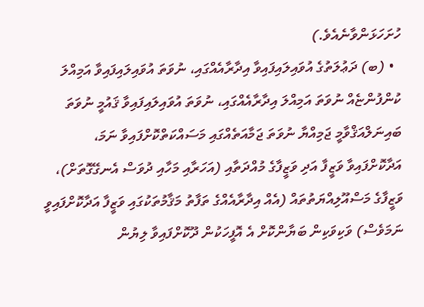ހުށަހަޅަންވާނެއެވެ.)
  • (ބ) ދަޢުލަތުގެ އުވައިލައިފައިވާ އިދާރާއެއްގައި، ނުވަތަ އުވައިލައިފައިވާ އަމިއްލަ ކުންފުންޏެއް ނުވަތަ އަމިއްލަ އިދާރާއެއްގައި، ނުވަތަ އުވައިލައިފައިވާ ޤައުމީ ނުވަތަ ބައިނަލްއަޤްވާމީ ޖަމިއްޔާ ނުވަތަ ޖަމާއަތެއްގައި މަސައްކަތްކޮށްފައިވާ ނަމަ، އަދާކޮށްފައިވާ ވަޒީފާ އަދި ވަޒީފާގެ މުއްދަތާއި (އަހަރާއި މަހާއި ދުވަސް އެނގޭގޮތަށް)، ވަޒީފާގެ މަސްއޫލިއްޔަތުތައް (އެއް އިދާރާއެއްގެ ތަފާތު މަޤާމުތަކުގައި ވަޒީފާ އަދާކޮށްފައިވީ ނަމަވެސް) ވަކިވަކިން ބަޔާންކޮށް އެ އޮފީހަކުން ދޫކޮށްފައިވާ ލިޔުން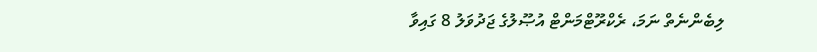ލިބެންނެތް ނަމަ، ރެކްރޫޓްމަންޓް އުޞޫލުގެ ޖަދުވަލު 8 ގައިވާ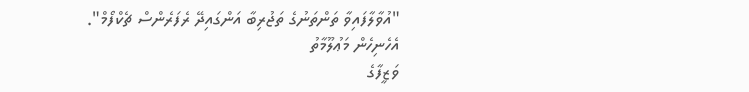"އުވާލާފައިވާ ތަންތަނުގެ ތަޖުރިބާ އަންގައިދޭ ރެފަރެންސް ޗެކްފޯމް".
އެހެނިހެން މަޢުލޫމާތު
ވަޒީފާގެ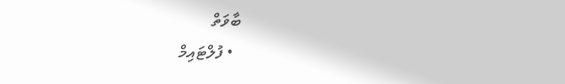ބާވަތް
  • ފުލްޓައިމް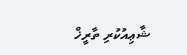ޝާޢިއުކުރި ތާރީޚް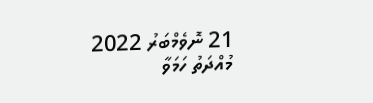21 ނޮވެމްބަރު 2022
މުއްދަތު ހަމަވާ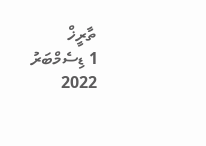ތާރީޚް
1 ޑިސެމްބަރު 2022